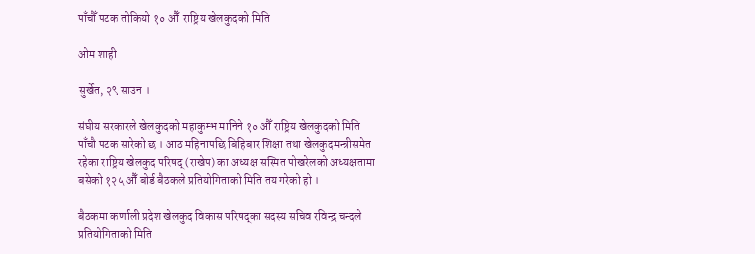पाँचौँ पटक तोकियो १० औँ  राष्ट्रिय खेलकुदको मिति

ओम शाही

सुर्खेत, २९ साउन ।

संघीय सरकारले खेलकुदको महाकुम्भ मानिने १० औँ राष्ट्रिय खेलकुदको मिति पाँचौ पटक सारेको छ । आठ महिनापछि बिहिबार शिक्षा तथा खेलकुदमन्त्रीसमेत रहेका राष्ट्रिय खेलकुद परिषद् (राखेप) का अध्यक्ष सस्मित पोखरेलको अध्यक्षतामा बसेको १२५ औँ बोर्ड बैठकले प्रतियोगिताको मिति तय गरेको हो ।

बैठकमा कर्णाली प्रदेश खेलकुद विकास परिषद्का सदस्य सचिव रविन्द्र चन्दले प्रतियोगिताको मिति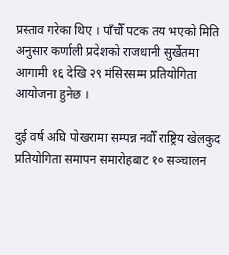प्रस्ताव गरेका थिए । पाँचौँ पटक तय भएको मिति अनुसार कर्णाली प्रदेशको राजधानी सुर्खेतमा आगामी १६ देखि २९ मंसिरसम्म प्रतियोगिता आयोजना हुनेछ ।

दुई वर्ष अघि पोखरामा सम्पन्न नवौँ राष्ट्रिय खेलकुद प्रतियोगिता समापन समारोहबाट १० सञ्चालन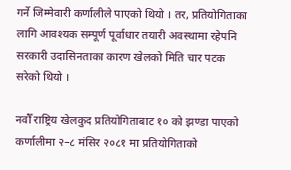गर्ने जिम्मेवारी कर्णालीले पाएको थियो । तर, प्रतियोगिताका लागि आवश्यक सम्पूर्ण पूर्वाधार तयारी अवस्थामा रहेपनि सरकारी उदासिनताका कारण खेलको मिति चार पटक सरेको थियो ।

नवौँ राष्ट्रिय खेलकुद प्रतियोगिताबाट १० को झण्डा पाएको कर्णालीमा २–८ मंसिर २०८१ मा प्रतियोगिताको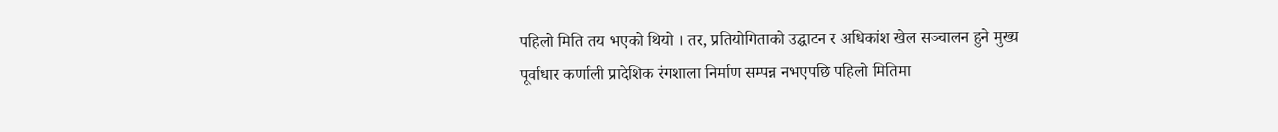पहिलो मिति तय भएको थियो । तर, प्रतियोगिताको उद्घाटन र अधिकांश खेल सञ्चालन हुने मुख्य पूर्वाधार कर्णाली प्रादेशिक रंगशाला निर्माण सम्पन्न नभएपछि पहिलो मितिमा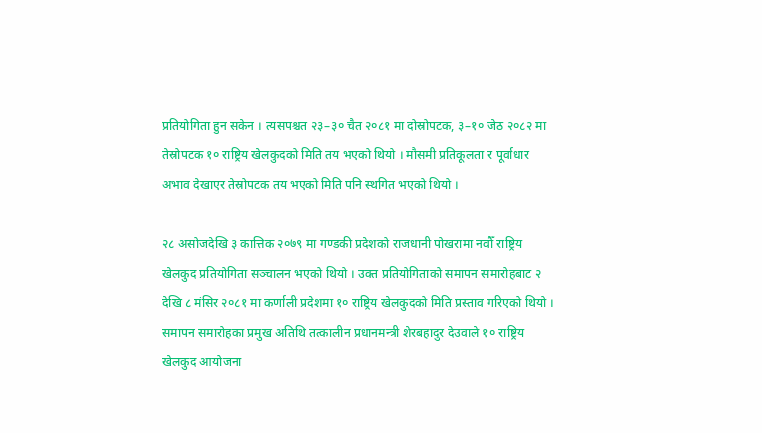प्रतियोगिता हुन सकेन । त्यसपश्चत २३–३० चैत २०८१ मा दोस्रोपटक, ३–१० जेठ २०८२ मा तेस्रोपटक १० राष्ट्रिय खेलकुदको मिति तय भएको थियो । मौसमी प्रतिकूलता र पूर्वाधार अभाव देखाएर तेस्रोपटक तय भएको मिति पनि स्थगित भएको थियो ।

२८ असोजदेखि ३ कात्तिक २०७९ मा गण्डकी प्रदेशको राजधानी पोखरामा नवौँ राष्ट्रिय खेलकुद प्रतियोगिता सञ्चालन भएको थियो । उक्त प्रतियोगिताको समापन समारोहबाट २ देखि ८ मंसिर २०८१ मा कर्णाली प्रदेशमा १० राष्ट्रिय खेलकुदको मिति प्रस्ताव गरिएको थियो । समापन समारोहका प्रमुख अतिथि तत्कालीन प्रधानमन्त्री शेरबहादुर देउवाले १० राष्ट्रिय खेलकुद आयोजना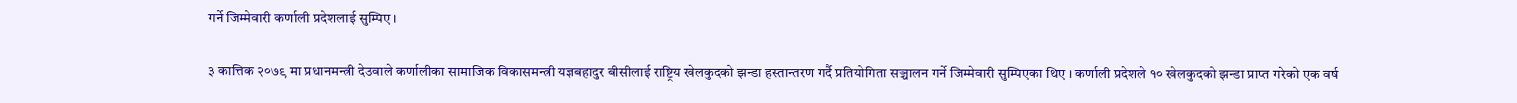गर्ने जिम्मेवारी कर्णाली प्रदेशलाई सुम्पिए ।

३ कात्तिक २०७९ मा प्रधानमन्त्री देउवाले कर्णालीका सामाजिक विकासमन्त्री यज्ञबहादुर बीसीलाई राष्ट्रिय खेलकुदको झन्डा हस्तान्तरण गर्दै प्रतियोगिता सञ्चालन गर्ने जिम्मेवारी सुम्पिएका थिए । कर्णाली प्रदेशले १० खेलकुदको झन्डा प्राप्त गरेको एक वर्ष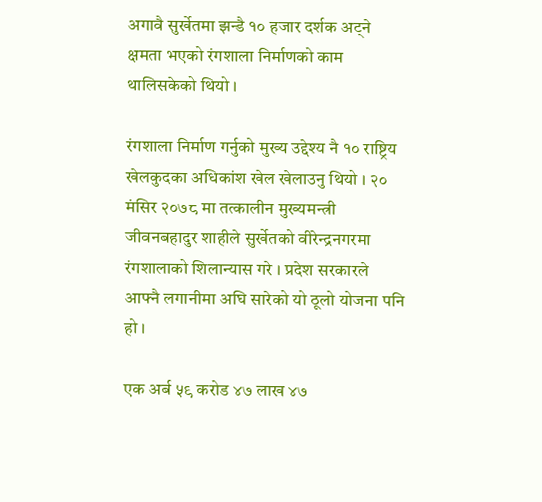अगावै सुर्खेतमा झन्डै १० हजार दर्शक अट्ने क्षमता भएको रंगशाला निर्माणको काम थालिसकेको थियो ।

रंगशाला निर्माण गर्नुको मुख्य उद्देश्य नै १० राष्ट्रिय खेलकुदका अधिकांश खेल खेलाउनु थियो । २० मंसिर २०७८ मा तत्कालीन मुख्यमन्त्री जीवनबहादुर शाहीले सुर्खेतको वीरेन्द्रनगरमा रंगशालाको शिलान्यास गरे । प्रदेश सरकारले आफ्नै लगानीमा अघि सारेको यो ठूलो योजना पनि हो ।

एक अर्ब ५९ करोड ४७ लाख ४७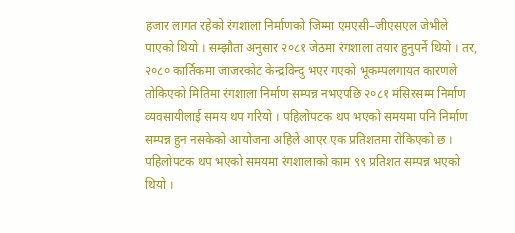हजार लागत रहेको रंगशाला निर्माणको जिम्मा एमएसी–जीएसएल जेभीले पाएको थियो । सम्झौता अनुसार २०८१ जेठमा रंगशाला तयार हुनुपर्ने थियो । तर, २०८० कार्तिकमा जाजरकोट केन्द्रविन्दु भएर गएको भूकम्पलगायत कारणले तोकिएको मितिमा रंगशाला निर्माण सम्पन्न नभएपछि २०८१ मंसिरसम्म निर्माण व्यवसायीलाई समय थप गरियो । पहिलोपटक थप भएको समयमा पनि निर्माण सम्पन्न हुन नसकेको आयोजना अहिले आएर एक प्रतिशतमा रोकिएको छ । पहिलोपटक थप भएको समयमा रंगशालाको काम ९९ प्रतिशत सम्पन्न भएको थियो ।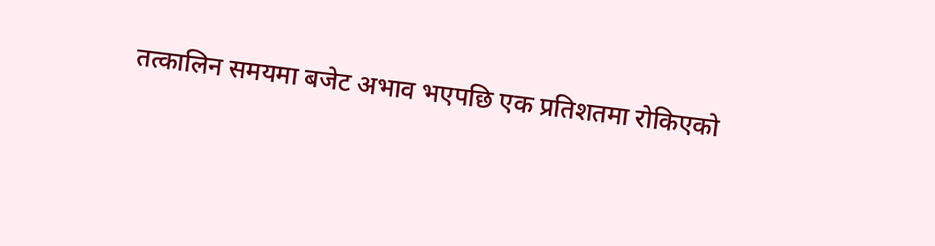तत्कालिन समयमा बजेट अभाव भएपछि एक प्रतिशतमा रोकिएको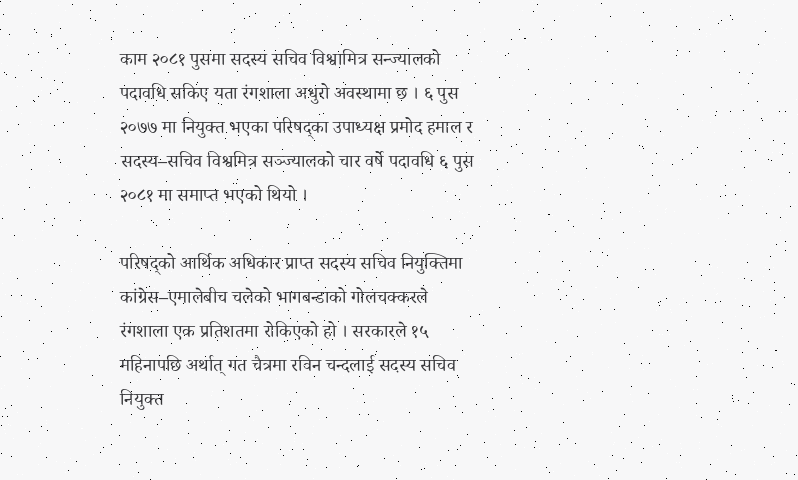काम २०८१ पुसमा सदस्य सचिव विश्वामित्र सन्ज्यालको पदावधि सकिए यता रंगशाला अधुरो अवस्थामा छ । ६ पुस २०७७ मा नियुक्त भएका परिषद्का उपाध्यक्ष प्रमोद हमाल र सदस्य–सचिव विश्वमित्र सञ्ज्यालको चार वर्षे पदावधि ६ पुस २०८१ मा समाप्त भएको थियो ।

परिषद्को आर्थिक अधिकार प्राप्त सदस्य सचिव नियुक्तिमा कांग्रेस–एमालेबीच चलेको भागबन्डाको गोलचक्करले रंगशाला एक प्रतिशतमा रोकिएको हो । सरकारले १५ महिनापछि अर्थात् गत चैत्रमा रविन चन्दलाई सदस्य सचिव नियुक्त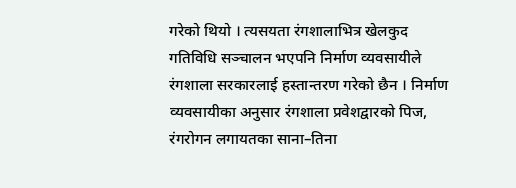गरेको थियो । त्यसयता रंगशालाभित्र खेलकुद गतिविधि सञ्चालन भएपनि निर्माण व्यवसायीले रंगशाला सरकारलाई हस्तान्तरण गरेको छैन । निर्माण व्यवसायीका अनुसार रंगशाला प्रवेशद्वारको पिज, रंगरोगन लगायतका साना–तिना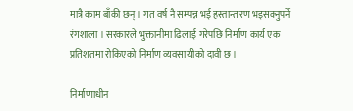मात्रै काम बाँकी छन् । गत वर्ष नै सम्पन्न भई हस्तान्तरण भइसक्नुपर्ने रंगशाला । सरकारले भुक्तानीमा ढिलाई गरेपछि निर्माण कार्य एक प्रतिशतमा रोकिएको निर्माण व्यवसायीको दावी छ ।

निर्माणाधीन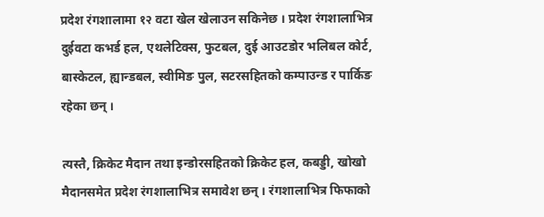प्रदेश रंगशालामा १२ वटा खेल खेलाउन सकिनेछ । प्रदेश रंगशालाभित्र दुईवटा कभर्ड हल, एथलेटिक्स, फुटबल, दुई आउटडोर भलिबल कोर्ट, बास्केटल, ह्यान्डबल, स्वीमिङ पुल, सटरसहितको कम्पाउन्ड र पार्किङ रहेका छन् ।

त्यस्तै, क्रिकेट मैदान तथा इन्डोरसहितको क्रिकेट हल, कबड्डी, खोखो मैदानसमेत प्रदेश रंगशालाभित्र समावेश छन् । रंगशालाभित्र फिफाको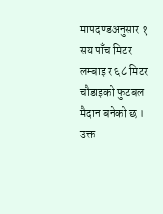मापदण्डअनुसार १ सय पाँच मिटर लम्बाइ र ६८ मिटर चौडाइको फुटबल मैदान बनेको छ । उक्त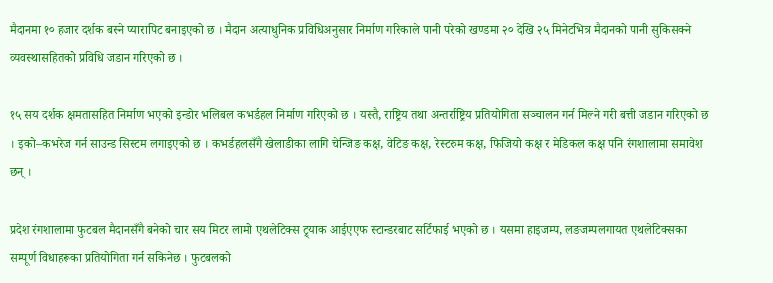मैदानमा १० हजार दर्शक बस्ने प्यारापिट बनाइएको छ । मैदान अत्याधुनिक प्रविधिअनुसार निर्माण गरिकाले पानी परेको खण्डमा २० देखि २५ मिनेटभित्र मैदानको पानी सुकिसक्ने व्यवस्थासहितको प्रविधि जडान गरिएको छ ।

१५ सय दर्शक क्षमतासहित निर्माण भएको इन्डोर भलिबल कभर्डहल निर्माण गरिएको छ । यस्तै, राष्ट्रिय तथा अन्तर्राष्ट्रिय प्रतियोगिता सञ्चालन गर्न मिल्ने गरी बत्ती जडान गरिएको छ । इको–कभरेज गर्न साउन्ड सिस्टम लगाइएको छ । कभर्डहलसँगै खेलाडीका लागि चेन्जिङ कक्ष, वेटिङ कक्ष, रेस्टरुम कक्ष, फिजियो कक्ष र मेडिकल कक्ष पनि रंगशालामा समावेश छन्‌ ।

प्रदेश रंगशालामा फुटबल मैदानसँगै बनेको चार सय मिटर लामो एथलेटिक्स ट्र्याक आईएएफ स्टान्डरबाट सर्टिफाई भएको छ । यसमा हाइजम्प, लङजम्पलगायत एथलेटिक्सका सम्पूर्ण विधाहरूका प्रतियोगिता गर्न सकिनेछ । फुटबलको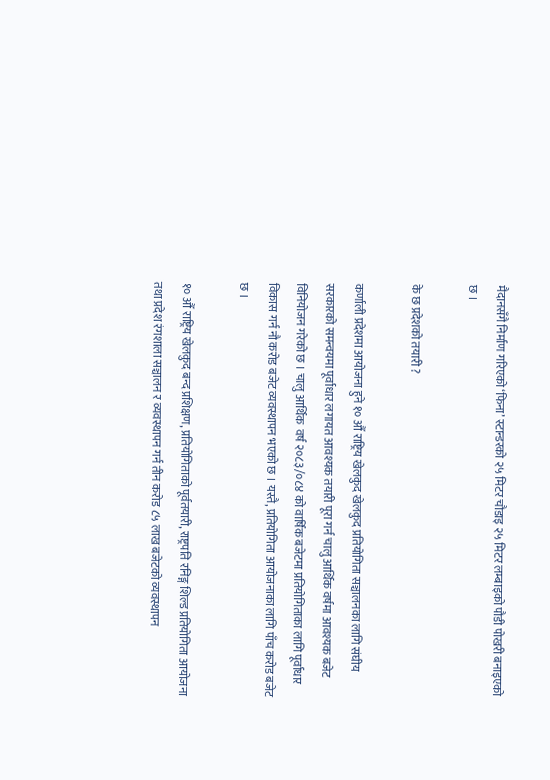मैदानसँगै निर्माण गरिएको ‘फिना’ स्टान्डरको २५ मिटर चौडाइ २५ मिटर लम्बाइको पौडी पोखरी बनाइएको छ ।

के छ प्रदेशको तयारी ?

कर्णाली प्रदेशमा आयोजना हुने १० औँ राष्ट्रिय खेलकुद खेलकुद प्रतियोगिता सञ्चालनका लागि संघीय सरकारको समन्वयमा पूर्वाधार लगायत आवश्यक तयारी पूरा गर्न चालु आर्थिक वर्षमा आवश्यक बजेट विनियोजन गरेको छ । चालु आर्थिक  वर्ष २०८३/०८४ को वार्षिक बजेटमा प्रतियोगिताका लागि पूर्वाधार विकास गर्न नौ करोड बजेट व्यवस्थापन भएको छ । यस्तै, प्रतियोगिता आयोजनाका लागि पाँच करोड बजेट छ ।

१० औँ राष्ट्रिय खेलकुद बन्द प्रशिक्षण, प्रतियोगिताको पूर्वतयारी, राष्ट्रपति रनिङ्ग शिल्ड प्रतियोगिता आयोजना तथा प्रदेश रंगशाला सञ्चालन र व्यवस्थापन गर्न तीन करोड ८५ लाख बजेटको व्यवस्थापन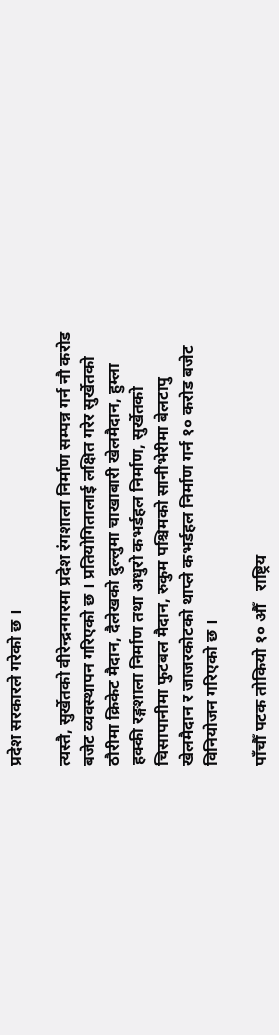प्रदेश सरकारले गरेको छ ।

त्यस्तै, सुर्खेतको वीरेन्द्रनगरमा प्रदेश रंगशाला निर्माण सम्पन्न गर्न नौ करोड बजेट व्यवस्थापन गरिएको छ । प्रतियोगितालाई लक्षित गरेर सुर्खेतको ठौरीमा क्रिकेट मैदान, दैलेखको दुल्लुमा चाखाबारी खेलमैदान, हुम्ला हक्की रङ्गशाला निर्माण तथा अधुरो कभर्डहल निर्माण, सुर्खेतको चिसापानीमा फुटबल मैदान, रुकुम पश्चिमको सानीभेरीमा बेलटापु खेलमैदान र जाजरकोटको थाप्ले कभर्डहल निर्माण गर्न १० करोड बजेट विनियोजन गरिएको छ ।

पाँचौँ पटक तोकियो १० औँ   राष्ट्रिय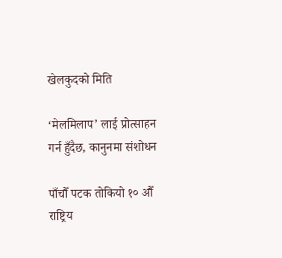खेलकुदको मिति

‘मेलमिलाप’ लाई प्रोत्साहन गर्न हुँदैछ, कानुनमा संशोधन

पाँचौँ पटक तोकियो १० औँ   राष्ट्रिय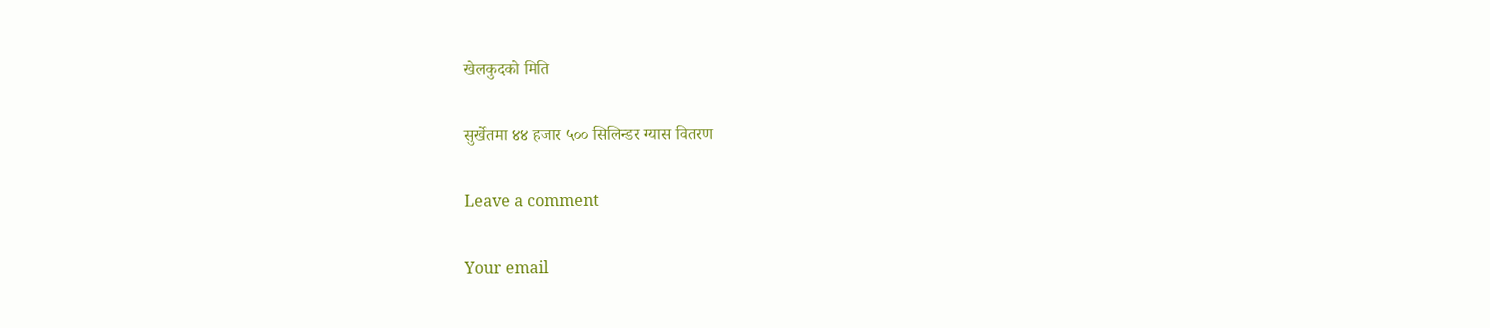खेलकुदको मिति

सुर्खेतमा ४४ हजार ५०० सिलिन्डर ग्यास वितरण

Leave a comment

Your email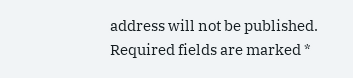address will not be published. Required fields are marked *